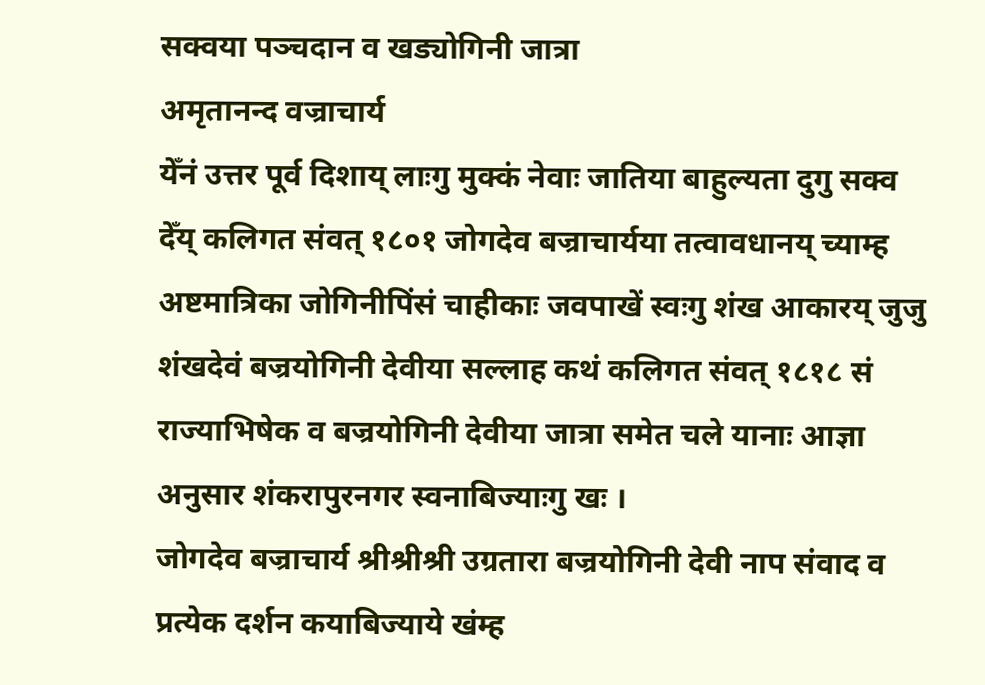सक्वया पञ्चदान व खड्योगिनी जात्रा
अमृतानन्द वज्राचार्य
येँनं उत्तर पूर्व दिशाय् लाःगु मुक्कं नेवाः जातिया बाहुल्यता दुगु सक्व देँय् कलिगत संवत् १८०१ जोगदेव बज्राचार्यया तत्वावधानय् च्याम्ह अष्टमात्रिका जोगिनीपिंसं चाहीकाः जवपाखें स्वःगु शंख आकारय् जुजु शंखदेवं बज्रयोगिनी देवीया सल्लाह कथं कलिगत संवत् १८१८ सं राज्याभिषेक व बज्रयोगिनी देवीया जात्रा समेत चले यानाः आज्ञा अनुसार शंकरापुरनगर स्वनाबिज्याःगु खः ।
जोगदेव बज्राचार्य श्रीश्रीश्री उग्रतारा बज्रयोगिनी देवी नाप संवाद व प्रत्येक दर्शन कयाबिज्याये खंम्ह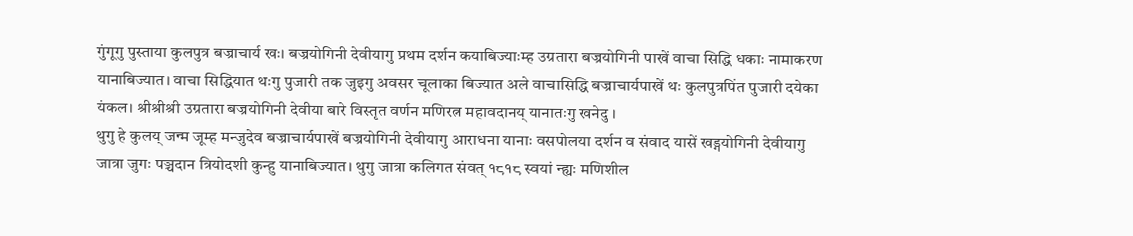गुंगूगु पुस्ताया कुलपुत्र बज्राचार्य खः। बज्रयोगिनी देवीयागु प्रथम दर्शन कयाबिज्याःम्ह उग्रतारा बज्रयोगिनी पाखें वाचा सिद्धि धकाः नामाकरण यानाबिज्यात। वाचा सिद्धियात थःगु पुजारी तक जुइगु अवसर चूलाका बिज्यात अले वाचासिद्धि बज्राचार्यपाखें थः कुलपुत्रपिंत पुजारी दयेका यंकल। श्रीश्रीश्री उग्रतारा बज्रयोगिनी देवीया बारे विस्तृत वर्णन मणिरत्न महावदानय् यानातःगु खनेदु ।
थुगु हे कुलय् जन्म जूम्ह मन्जुदेव बज्राचार्यपाखें बज्रयोगिनी देवीयागु आराधना यानाः वसपोलया दर्शन व संवाद यासें खड्गयोगिनी देवीयागु जात्रा जुगः पञ्चदान त्रियोदशी कुन्हु यानाबिज्यात। थुगु जात्रा कलिगत संवत् १८१८ स्वयां न्ह्यः मणिशील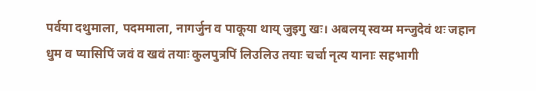पर्वया दथुमाला, पदममाला, नागर्जुन व पाकूया थाय् जुइगु खः। अबलय् स्वय्म मन्जुदेवं थः जहान धुम व प्यासिपिं जवं व खवं तयाः कुलपुत्रपिं लिउलिउ तयाः चर्चा नृत्य यानाः सहभागी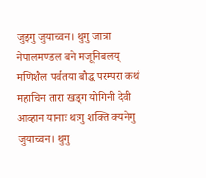जुइगु जुयाच्वन। थुगु जात्रा नेपालमण्डल बने मजूनिबलय् मणिशैल पर्वतया बौद्ध परम्परा कथं महाचिन तारा खड्ग योगिनी देवी आव्हान यानाः थःगु शक्ति क्यनेगु जुयाच्वन। थुगु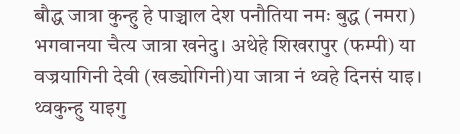बौद्ध जात्रा कुन्हु हे पाञ्चाल देश पनौतिया नमः बुद्ध (नमरा) भगवानया चैत्य जात्रा खनेदु। अथेहे शिखरापुर (फम्पी) या वज्रयागिनी देवी (खड्योगिनी)या जात्रा नं थ्वहे दिनसं याइ। थ्वकुन्हु याइगु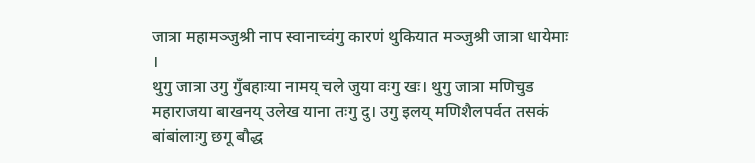जात्रा महामञ्जुश्री नाप स्वानाच्वंगु कारणं थुकियात मञ्जुश्री जात्रा धायेमाः ।
थुगु जात्रा उगु गुँबहाःया नामय् चले जुया वःगु खः। थुगु जात्रा मणिचुड महाराजया बाखनय् उलेख याना तःगु दु। उगु इलय् मणिशैलपर्वत तसकं बांबांलाःगु छगू बौद्ध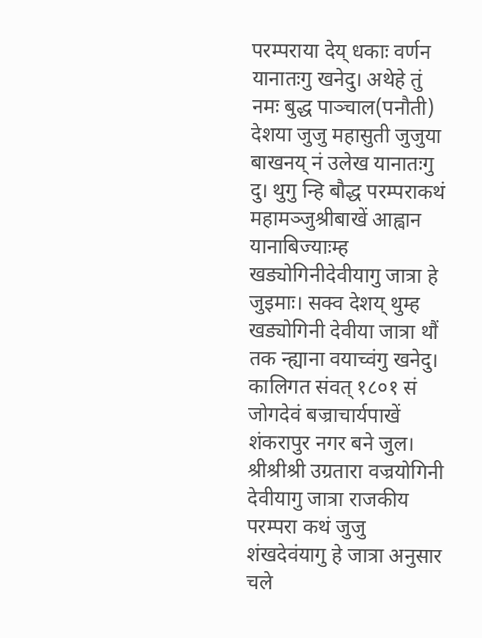परम्पराया देय् धकाः वर्णन यानातःगु खनेदु। अथेहे तुं नमः बुद्ध पाञ्चाल(पनौती) देशया जुजु महासुती जुजुया बाखनय् नं उलेख यानातःगु दु। थुगु न्हि बौद्ध परम्पराकथं महामञ्जुश्रीबाखें आह्वान यानाबिज्याःम्ह खड्योगिनीदेवीयागु जात्रा हे जुइमाः। सक्व देशय् थुम्ह खड्योगिनी देवीया जात्रा थौं तक न्ह्याना वयाच्वंगु खनेदु।
कालिगत संवत् १८०१ सं जोगदेवं बज्राचार्यपाखें शंकरापुर नगर बने जुल। श्रीश्रीश्री उग्रतारा वज्रयोगिनी देवीयागु जात्रा राजकीय परम्परा कथं जुजु शंखदेवंयागु हे जात्रा अनुसार चले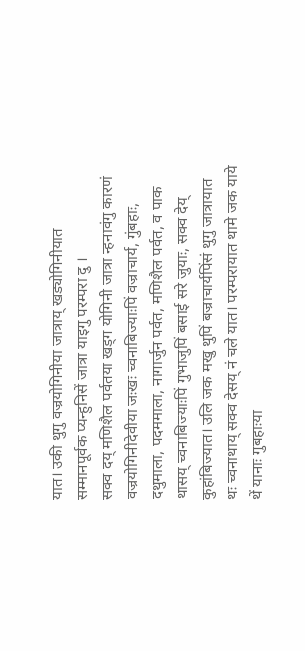यात। उकी थुगु वज्रयोगिनीया जात्राय् खड्योगिनीयात सम्मानपूर्वक प्यन्हुनिसें जात्रा याइगु परम्परा दु ।
सक्व दय् मणिशैल पर्वतया खड्ग योगिनी जात्रा न्हनावंगु कारणं वज्रयोगिनीदेवीया जःखः च्वनाबिज्याःपिं वज्राचार्य, गुंबहाः, दथुमाला, पदममाला, नागार्जुन पर्वत, मणिशैल पर्वत, व पाक थासय् च्वनाबिज्याःपिं गुभाजुपिं बसाई सरे जुयाः, सक्व देय् कुहांबिज्यात। उलि जक मखु थुपिं बज्राचार्यपिंसं थुगु जात्रायात थः च्वनाथाय् सक्व देसय् नं चले यात। परम्परायात थामे जक याये थें यानाः गुबहाःया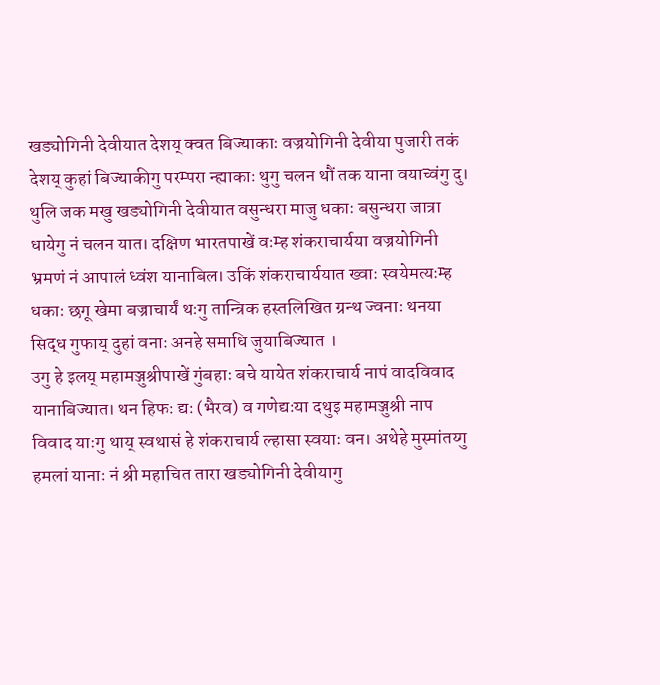खड्योगिनी देवीयात देशय् क्वत बिज्याकाः वज्रयोगिनी देवीया पुजारी तकं देशय् कुहां बिज्याकीगु परम्परा न्ह्याकाः थुगु चलन थौं तक याना वयाच्वंगु दु। थुलि जक मखु खड्योगिनी देवीयात वसुन्धरा माजु धकाः बसुन्धरा जात्रा धायेगु नं चलन यात। दक्षिण भारतपाखें वःम्ह शंकराचार्यया वज्रयोगिनी भ्रमणं नं आपालं ध्वंश यानाबिल। उकिं शंकराचार्ययात ख्वाः स्वयेमत्यःम्ह धकाः छगू खेमा बज्राचार्यं थःगु तान्त्रिक हस्तलिखित ग्रन्थ ज्वनाः थनया सिद्ध गुफाय् दुहां वनाः अनहे समाधि जुयाबिज्यात ।
उगु हे इलय् महामञ्जुश्रीपाखें गुंबहाः बचे यायेत शंकराचार्य नापं वादविवाद यानाबिज्यात। थन हिफः द्यः (भैरव) व गणेद्यःया दथुइ महामञ्जुश्री नाप विवाद याःगु थाय् स्वथासं हे शंकराचार्य ल्हासा स्वयाः वन। अथेहे मुस्मांतय्गु हमलां यानाः नं श्री महाचित तारा खड्योगिनी देवीयागु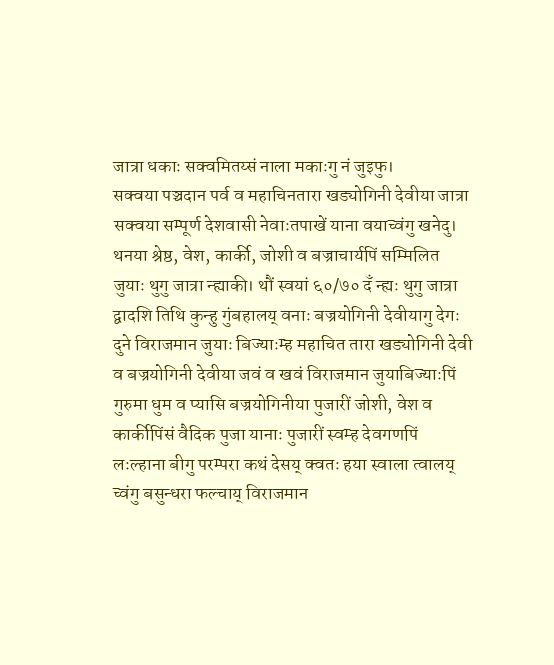जात्रा धकाः सक्वमितय्सं नाला मकाःगु नं जुइफु।
सक्वया पञ्चदान पर्व व महाचिनतारा खड्योगिनी देवीया जात्रा सक्वया सम्पूर्ण देशवासी नेवाःतपाखें याना वयाच्वंगु खनेदु। थनया श्रेष्ठ, वेश, कार्की, जोशी व बज्राचार्यपिं सम्मिलित जुयाः थुगु जात्रा न्ह्याकी। थौं स्वयां ६०/७० दँ न्ह्यः थुगु जात्रा द्वादशि तिथि कुन्हु गुंबहालय् वनाः बज्रयोगिनी देवीयागु देगः दुने विराजमान जुयाः बिज्याःम्ह महाचित तारा खड्योगिनी देवी व बज्रयोगिनी देवीया जवं व खवं विराजमान जुयाबिज्याःपिं गुरुमा धुम व प्यासि बज्रयोगिनीया पुजारीं जोशी, वेश व कार्कीपिंसं वैदिक पुजा यानाः पुजारीं स्वम्ह देवगणपिं लःल्हाना बीगु परम्परा कथं देसय् क्वतः हया स्वाला त्वालय् च्वंगु बसुन्धरा फल्चाय् विराजमान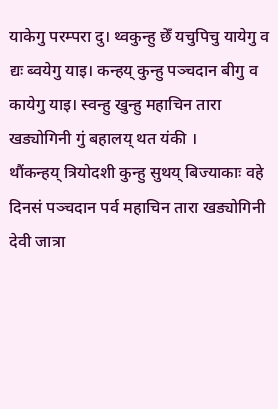याकेगु परम्परा दु। थ्वकुन्हु छेँ यचुपिचु यायेगु व द्यः ब्वयेगु याइ। कन्हय् कुन्हु पञ्चदान बीगु व कायेगु याइ। स्वन्हु खुन्हु महाचिन तारा खड्योगिनी गुं बहालय् थत यंकी ।
थौंकन्हय् त्रियोदशी कुन्हु सुथय् बिज्याकाः वहे दिनसं पञ्चदान पर्व महाचिन तारा खड्योगिनी देवी जात्रा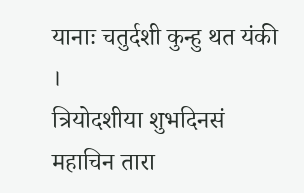यानाः चतुर्दशी कुन्हु थत यंकी ।
त्रियोदशीया शुभदिनसं महाचिन तारा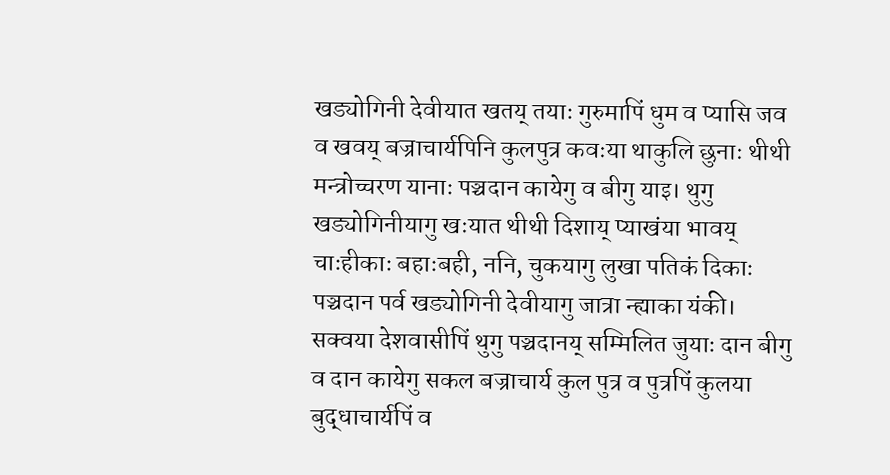खड्योगिनी देवीयात खतय् तयाः गुरुमापिं धुम व प्यासि जव व खवय् बज्राचार्यपिनि कुलपुत्र कवःया थाकुलि छुनाः थीथी मन्त्रोच्चरण यानाः पञ्चदान कायेगु व बीगु याइ। थुगु खड्योगिनीयागु खःयात थीथी दिशाय् प्याखंया भावय् चाःहीकाः बहाःबही, ननि, चुकयागु लुखा पतिकं दिकाः पञ्चदान पर्व खड्योगिनी देवीयागु जात्रा न्ह्याका यंकी।
सक्वया देशवासीपिं थुगु पञ्चदानय् सम्मिलित जुयाः दान बीगु व दान कायेगु सकल बज्राचार्य कुल पुत्र व पुत्रपिं कुलया बुद्धाचार्यपिं व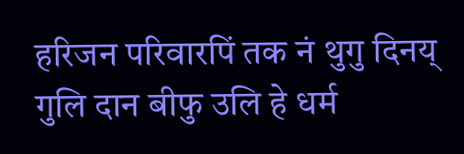हरिजन परिवारपिं तक नं थुगु दिनय् गुलि दान बीफु उलि हे धर्म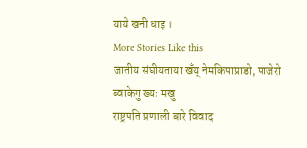याये खनी धाइ ।
More Stories Like this
जातीय संघीयताया खँय् नेमकिपाप्राडो, पाजेरो ब्वाकेगु ख्यः मखु
राष्ट्रपति प्रणाली बारे विवाद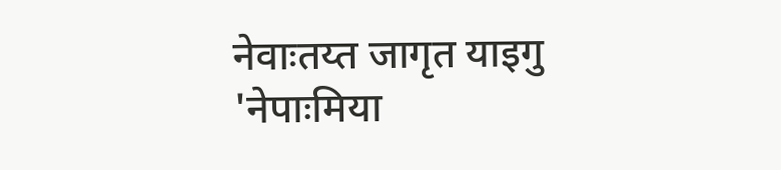नेवाःतय्त जागृत याइगु 'नेपाःमिया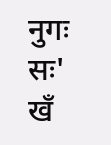नुगः सः'
खँ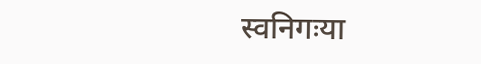स्वनिगःया